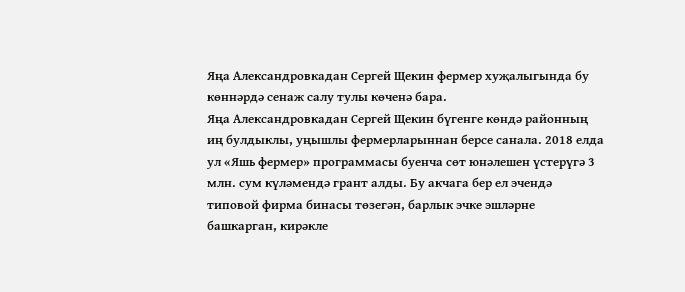Яңа Александровкадан Сергей Щекин фермер хуҗалыгында бу көннәрдә сенаж салу тулы көченә бара.
Яңа Александровкадан Сергей Щекин бүгенге көндә районның иң булдыклы, уңышлы фермерларыннан берсе санала. 2018 елда ул «Яшь фермер» программасы буенча сөт юнәлешен үстерүгә 3 млн. сум күләмендә грант алды. Бу акчага бер ел эчендә типовой фирма бинасы төзегән, барлык эчке эшләрне башкарган, кирәкле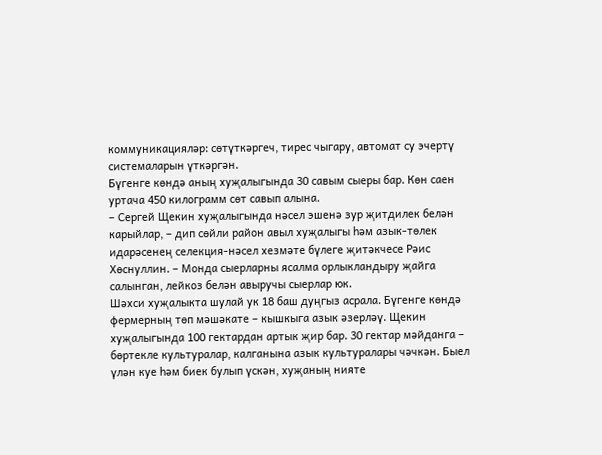коммуникацияләр: сөтүткәргеч, тирес чыгару, автомат су эчертү системаларын үткәргән.
Бүгенге көндә аның хуҗалыгында 30 савым сыеры бар. Көн саен уртача 450 килограмм сөт савып алына.
– Сергей Щекин хуҗалыгында нәсел эшенә зур җитдилек белән карыйлар, – дип сөйли район авыл хуҗалыгы һәм азык-төлек идарәсенең селекция-нәсел хезмәте бүлеге җитәкчесе Рәис Хөснуллин. – Монда сыерларны ясалма орлыкландыру җайга салынган, лейкоз белән авыручы сыерлар юк.
Шәхси хуҗалыкта шулай ук 18 баш дуңгыз асрала. Бүгенге көндә фермерның төп мәшәкате – кышкыга азык әзерләү. Щекин хуҗалыгында 100 гектардан артык җир бар. 30 гектар мәйданга – бөртекле культуралар, калганына азык культуралары чәчкән. Быел үлән куе һәм биек булып үскән, хуҗаның нияте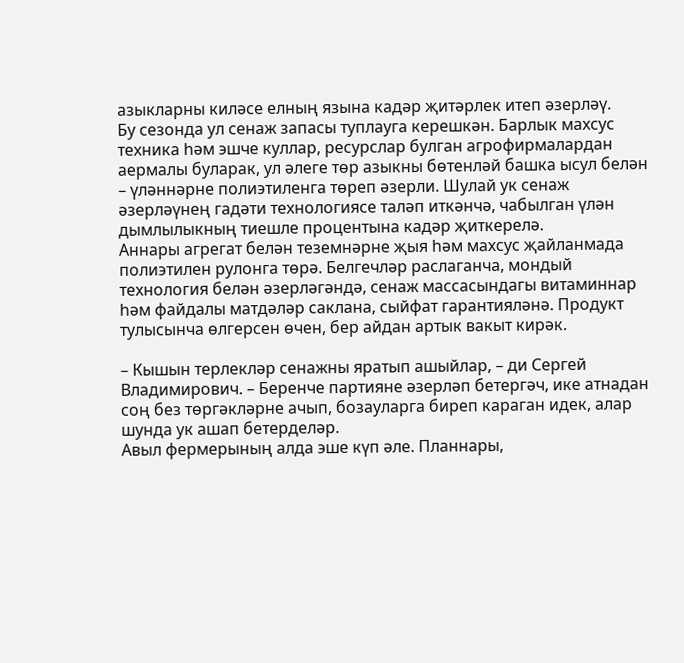азыкларны киләсе елның язына кадәр җитәрлек итеп әзерләү.
Бу сезонда ул сенаж запасы туплауга керешкән. Барлык махсус техника һәм эшче куллар, ресурслар булган агрофирмалардан аермалы буларак, ул әлеге төр азыкны бөтенләй башка ысул белән – үләннәрне полиэтиленга төреп әзерли. Шулай ук сенаж әзерләүнең гадәти технологиясе таләп иткәнчә, чабылган үлән дымлылыкның тиешле процентына кадәр җиткерелә.
Аннары агрегат белән теземнәрне җыя һәм махсус җайланмада полиэтилен рулонга төрә. Белгечләр раслаганча, мондый технология белән әзерләгәндә, сенаж массасындагы витаминнар һәм файдалы матдәләр саклана, сыйфат гарантияләнә. Продукт тулысынча өлгерсен өчен, бер айдан артык вакыт кирәк.

– Кышын терлекләр сенажны яратып ашыйлар, – ди Сергей Владимирович. – Беренче партияне әзерләп бетергәч, ике атнадан соң без төргәкләрне ачып, бозауларга биреп караган идек, алар шунда ук ашап бетерделәр.
Авыл фермерының алда эше күп әле. Планнары,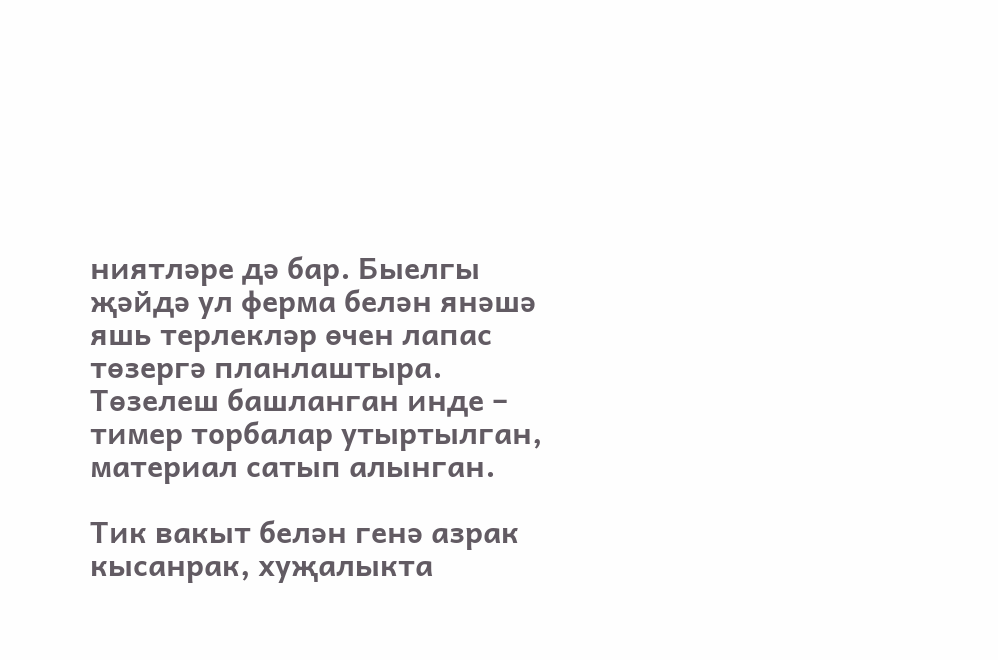ниятләре дә бар. Быелгы җәйдә ул ферма белән янәшә яшь терлекләр өчен лапас төзергә планлаштыра. Төзелеш башланган инде – тимер торбалар утыртылган, материал сатып алынган.

Тик вакыт белән генә азрак кысанрак, хуҗалыкта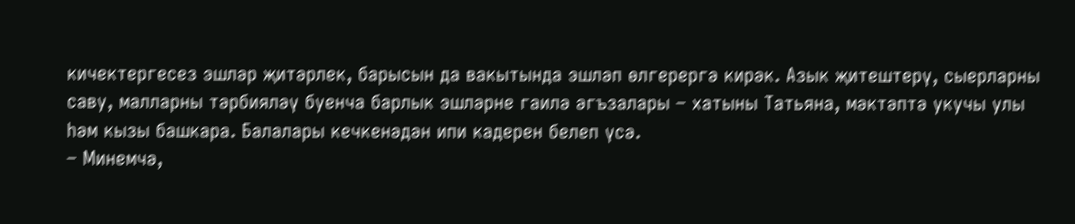кичектергесез эшләр җитәрлек, барысын да вакытында эшләп өлгерергә кирәк. Азык җитештерү, сыерларны саву, малларны тәрбияләү буенча барлык эшләрне гаилә әгъзалары – хатыны Татьяна, мәктәптә укучы улы һәм кызы башкара. Балалары кечкенәдән ипи кадерен белеп үсә.
– Минемчә,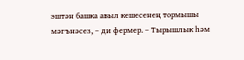эштән башка авыл кешесенең тормышы мәгънәсез, – ди фермер. – Тырышлык һәм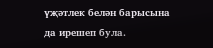үҗәтлек белән барысына да ирешеп була.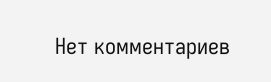Нет комментариев